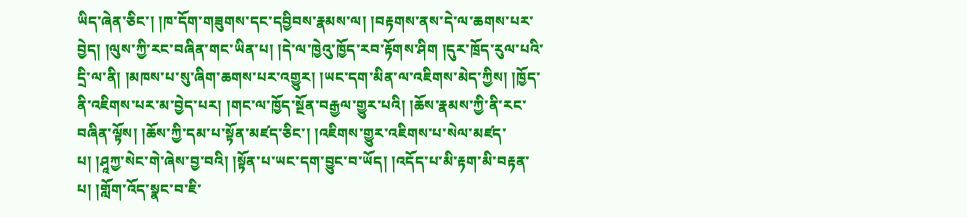ཡིད་ཞེན་ཅིང་། །ཁ་དོག་གཟུགས་དང་དབྱིབས་རྣམས་ལ། །བརྟགས་ནས་དེ་ལ་ཆགས་པར་བྱེད། །ལུས་ཀྱི་རང་བཞིན་གང་ཡིན་པ། །དེ་ལ་ཁྱེའུ་ཁྱོད་རབ་རྟོགས་ཤིག །དུར་ཁྲོད་རུལ་པའི་དྲི་ལ་ནི། །མཁས་པ་སུ་ཞིག་ཆགས་པར་འགྱུར། །ཡང་དག་མིན་ལ་འཇིགས་མེད་ཀྱིས། །ཁྱོད་ནི་འཇིགས་པར་མ་བྱེད་པར། །གང་ལ་ཁྱོད་སྔོན་བརྒྱལ་གྱུར་པའི། །ཆོས་རྣམས་ཀྱི་ནི་རང་བཞིན་ལྟོས། །ཆོས་ཀྱི་དམ་པ་སྟོན་མཛད་ཅིང་། །འཇིགས་གྱུར་འཇིགས་པ་སེལ་མཛད་པ། །ཤཱཀྱ་སེང་གེ་ཞེས་བྱ་བའི། །སྟོན་པ་ཡང་དག་བྱུང་བ་ཡོད། །འདོད་པ་མི་རྟག་མི་བརྟན་པ། །གློག་འོད་སྣང་བ་ཇི་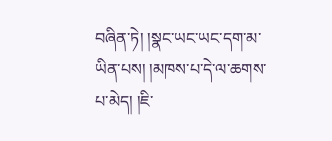བཞིན་ཏེ། །སྣང་ཡང་ཡང་དག་མ་ཡིན་པས། །མཁས་པ་དེ་ལ་ཆགས་པ་མེད། །ཇི་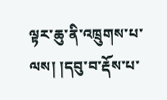ལྟར་ཆུ་ནི་འཁྲུགས་པ་ལས། །དབུ་བ་རྡོས་པ་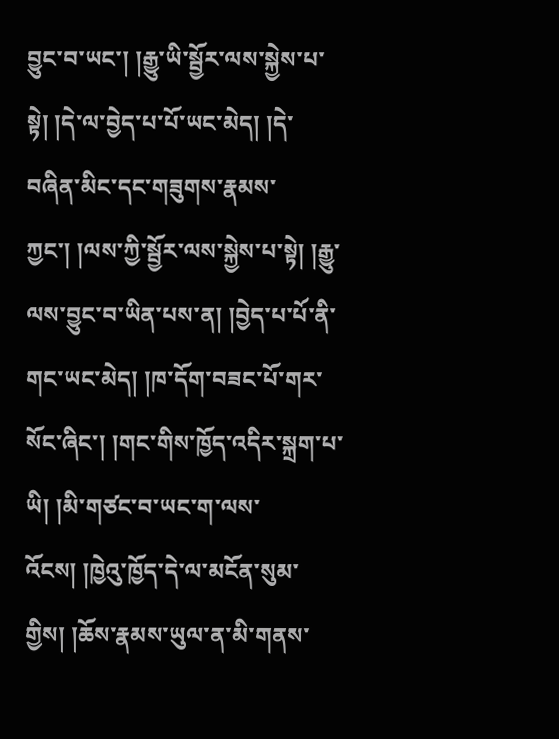བྱུང་བ་ཡང་། །རྒྱུ་ཡི་སྦྱོར་ལས་སྐྱེས་པ་སྟེ། །དེ་ལ་བྱེད་པ་པོ་ཡང་མེད། །དེ་བཞིན་མིང་དང་གཟུགས་རྣམས་ཀྱང་། །ལས་ཀྱི་སྦྱོར་ལས་སྐྱེས་པ་སྟེ། །རྒྱུ་ལས་བྱུང་བ་ཡིན་པས་ན། །བྱེད་པ་པོ་ནི་གང་ཡང་མེད། །ཁ་དོག་བཟང་པོ་གར་སོང་ཞིང་། །གང་གིས་ཁྱོད་འདིར་སྐྲག་པ་ཡི། །མི་གཙང་བ་ཡང་ག་ལས་འོངས། །ཁྱེའུ་ཁྱོད་དེ་ལ་མངོན་སུམ་གྱིས། །ཆོས་རྣམས་ཡུལ་ན་མི་གནས་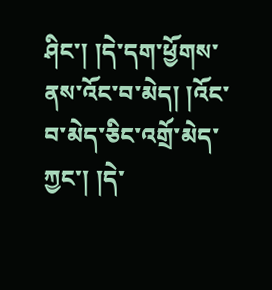ཤིང་། །དེ་དག་ཕྱོགས་ནས་འོང་བ་མེད། །འོང་བ་མེད་ཅིང་འགྲོ་མེད་ཀྱང་། །དེ་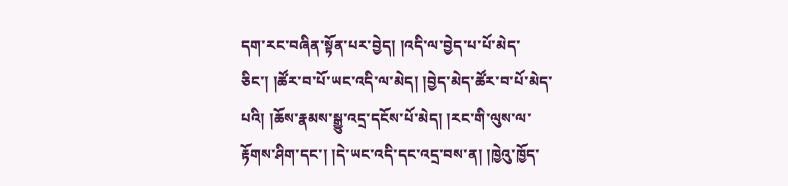དག་རང་བཞིན་སྟོན་པར་བྱེད། །འདི་ལ་བྱེད་པ་པོ་མེད་ཅིང་། །ཚོར་བ་པོ་ཡང་འདི་ལ་མེད། །བྱེད་མེད་ཚོར་བ་པོ་མེད་པའི། །ཆོས་རྣམས་སྒྱུ་འདྲ་དངོས་པོ་མེད། །རང་གི་ལུས་ལ་རྟོགས་ཤིག་དང་། །དེ་ཡང་འདི་དང་འདྲ་བས་ན། །ཁྱེའུ་ཁྱོད་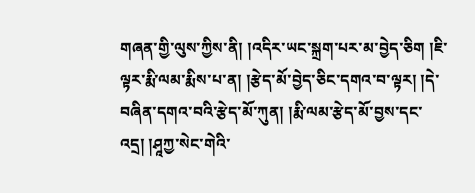གཞན་གྱི་ལུས་ཀྱིས་ནི། །འདིར་ཡང་སྐྲག་པར་མ་བྱེད་ཅིག །ཇི་ལྟར་རྨི་ལམ་རྨིས་པ་ན། །རྩེད་མོ་བྱེད་ཅིང་དགའ་བ་ལྟར། །དེ་བཞིན་དགའ་བའི་རྩེད་མོ་ཀུན། །རྨི་ལམ་རྩེད་མོ་བྱས་དང་འདྲ། །ཤཱཀྱ་སེང་གེའི་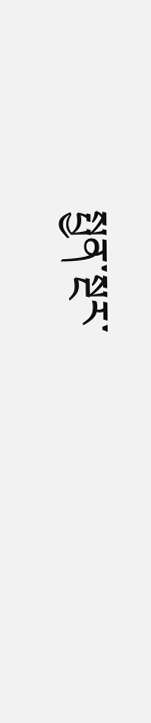སྤྱན་སྔར་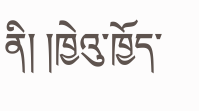ནི། །ཁྱེའུ་ཁྱོད་